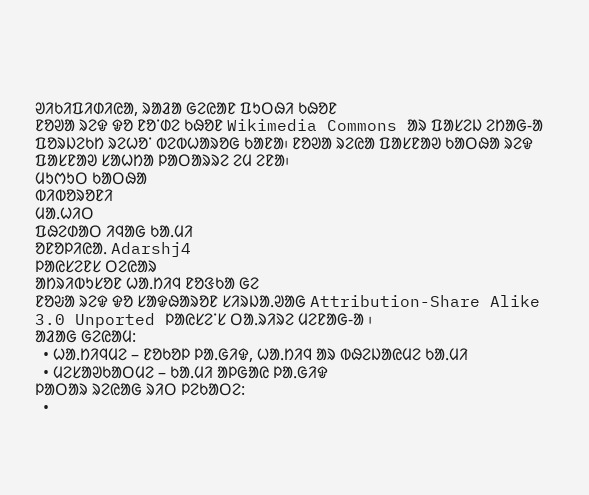ᱣᱤᱠᱤᱯᱤᱰᱤᱭᱟ, ᱨᱟᱲᱟ ᱜᱮᱭᱟᱱ ᱯᱩᱛᱷᱤ ᱠᱷᱚᱱ
ᱱᱚᱣᱟ ᱨᱮᱫ ᱫᱚ ᱱᱚᱸᱰᱮ ᱠᱷᱚᱱ Wikimedia Commons ᱟᱨ ᱯᱟᱥᱮᱡ ᱮᱴᱟᱜ-ᱟ ᱯᱚᱨᱡᱮᱠᱴ ᱨᱮᱦᱚᱸ ᱵᱮᱵᱦᱟᱨᱚᱜ ᱠᱟᱱᱟ᱾ ᱱᱚᱣᱟ ᱨᱮᱭᱟ ᱯᱟᱥᱱᱟᱣ ᱠᱟᱛᱷᱟ ᱨᱮᱫ ᱯᱟᱥᱱᱟᱣ ᱥᱟᱦᱴᱟ ᱞᱟᱛᱟᱨᱨᱮ ᱮᱢ ᱮᱱᱟ᱾
ᱢᱩᱬᱩᱛ ᱠᱟᱛᱷᱟ
ᱵᱤᱵᱚᱨᱚᱱᱤ
ᱢᱟᱹᱦᱤᱛ
ᱯᱷᱮᱰᱟᱛ ᱤᱧᱟᱜ ᱠᱟᱹᱢᱤ
ᱚᱱᱚᱞᱤᱭᱟᱹ Adarshj4
ᱞᱟᱭᱥᱮᱱᱥ ᱛᱮᱭᱟᱨ
ᱟᱴᱨᱤᱵᱩᱥᱚᱱ ᱦᱟᱹᱴᱤᱧ ᱱᱚᱝᱠᱟ ᱜᱮ
ᱱᱚᱶᱟ ᱨᱮᱫ ᱫᱚ ᱥᱟᱫᱷᱟᱨᱚᱱ ᱥᱤᱨᱡᱟᱹᱣᱟᱜ Attribution-Share Alike 3.0 Unported ᱞᱟᱭᱥᱮᱸᱥ ᱛᱟᱹᱨᱤᱨᱮ ᱢᱮᱱᱟᱜ-ᱟ ᱾
ᱟᱲᱟᱜ ᱜᱮᱭᱟᱢ:
  • ᱦᱟᱹᱴᱤᱧᱢᱮ – ᱱᱚᱠᱚᱞ ᱞᱟᱹᱜᱤᱫ, ᱦᱟᱹᱴᱤᱧ ᱟᱨ ᱵᱷᱮᱡᱟᱭᱢᱮ ᱠᱟᱹᱢᱤ
  • ᱢᱮᱥᱟᱣᱠᱟᱛᱢᱮ – ᱠᱟᱹᱢᱤ ᱟᱞᱜᱟᱭ ᱞᱟᱹᱜᱤᱫ
ᱞᱟᱛᱟᱨ ᱨᱮᱭᱟᱜ ᱨᱤᱛ ᱞᱮᱠᱟᱛᱮ:
  •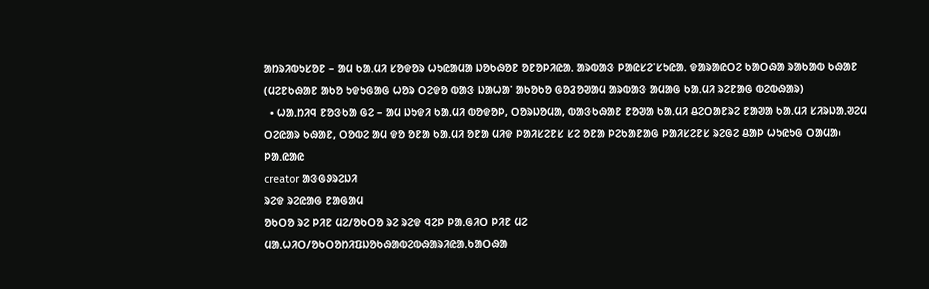ᱟᱴᱨᱤᱵᱩᱥᱚᱱ – ᱟᱢ ᱠᱟᱹᱢᱤ ᱥᱚᱫᱚᱨ ᱦᱩᱭᱟᱢᱟ ᱡᱚᱠᱷᱚᱱ ᱚᱱᱚᱞᱤᱭᱟᱹ ᱟᱨᱵᱟᱝ ᱞᱟᱭᱥᱮᱸᱥᱩᱭᱟᱹ ᱫᱟᱨᱟᱭᱛᱮ ᱠᱟᱛᱷᱟ ᱨᱟᱠᱟᱵ ᱠᱷᱟᱱ (ᱢᱮᱱᱠᱷᱟᱱ ᱟᱠᱚ ᱩᱫᱩᱜᱟᱜ ᱦᱚᱨ ᱛᱮᱫᱚ ᱵᱟᱝ ᱡᱟᱦᱟᱸ ᱟᱠᱚᱠᱚ ᱜᱚᱲᱚᱣᱟᱢ ᱟᱨᱵᱟᱝ ᱟᱢᱟᱜ ᱠᱟᱹᱢᱤ ᱨᱮᱱᱟᱜ ᱵᱮᱵᱷᱟᱨ)
  • ᱦᱟᱹᱴᱤᱧ ᱱᱚᱝᱠᱟ ᱜᱮ – ᱟᱢ ᱡᱩᱫᱤ ᱠᱟᱹᱢᱤ ᱵᱚᱫᱚᱞ, ᱛᱚᱨᱡᱚᱢᱟ, ᱵᱟᱝᱠᱷᱟᱱ ᱱᱚᱣᱟ ᱠᱟᱹᱢᱤ ᱪᱮᱛᱟᱱᱨᱮ ᱱᱟᱣᱟ ᱠᱟᱹᱢᱤ ᱥᱤᱨᱡᱟᱹᱣᱮᱢ ᱛᱮᱭᱟᱨ ᱠᱷᱟᱱ, ᱛᱚᱵᱮ ᱟᱢ ᱫᱚ ᱚᱱᱟ ᱠᱟᱹᱢᱤ ᱚᱱᱟ ᱢᱤᱫ ᱞᱟᱤᱥᱮᱱᱥ ᱥᱮ ᱚᱱᱟ ᱞᱮᱠᱟᱱᱟᱜ ᱞᱟᱤᱥᱮᱱᱥ ᱨᱮᱜᱮ ᱪᱟᱞ ᱦᱩᱭᱩᱜ ᱛᱟᱢᱟ᱾
ᱞᱟ.ᱭᱟᱭ
creator ᱟᱝᱜᱽᱨᱮᱡᱤ
ᱨᱮᱫ ᱨᱮᱭᱟᱜ ᱱᱟᱜᱟᱢ
ᱚᱠᱛᱚ ᱨᱮ ᱞᱤᱱ ᱢᱮ/ᱚᱠᱛᱚ ᱨᱮ ᱨᱮᱫ ᱧᱮᱞ ᱞᱟᱹᱜᱤᱛ ᱞᱤᱱ ᱢᱮ
ᱢᱟᱹᱦᱤᱛ/ᱚᱠᱛᱚᱴᱤᱯᱡᱚᱠᱷᱟᱵᱮᱵᱷᱟᱨᱤᱭᱟᱹᱠᱟᱛᱷᱟ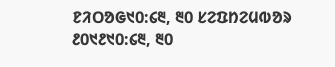ᱱᱤᱛᱚᱜ᱑᱐:᱔᱓, ᱓᱐ ᱥᱮᱯᱴᱮᱢᱵᱚᱨ ᱒᱐᱑᱒᱑᱐:᱔᱓, ᱓᱐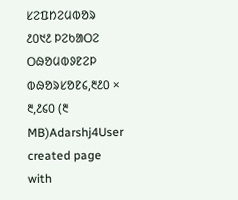ᱥᱮᱯᱴᱮᱢᱵᱚᱨ ᱒᱐᱑᱒ ᱞᱮᱠᱟᱛᱮ ᱛᱷᱚᱢᱵᱽᱱᱮᱞ ᱵᱷᱚᱨᱥᱚᱱ᱔,᱓᱒᱐ × ᱓,᱒᱔᱐ (᱓ MB)Adarshj4User created page with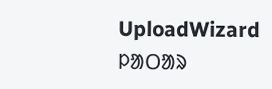UploadWizard
ᱞᱟᱛᱟᱨ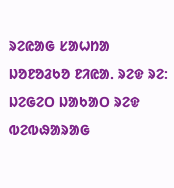ᱨᱮᱭᱟᱜ ᱥᱟᱦᱴᱟ ᱡᱚᱱᱚᱲᱠᱚ ᱱᱤᱭᱟᱹ ᱨᱮᱫ ᱨᱮ:
ᱡᱮᱜᱮᱛ ᱡᱟᱠᱟᱛ ᱨᱮᱫ ᱵᱮᱵᱷᱟᱨᱟᱜ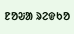ᱱᱚᱶᱟ ᱨᱮᱫᱠᱚ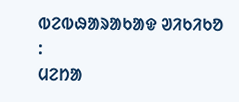ᱵᱮᱵᱷᱟᱨᱟᱠᱟᱫ ᱣᱤᱠᱤᱠᱚ :
ᱢᱮᱴᱟ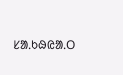ᱥᱟᱹᱠᱷᱭᱟᱹᱛ